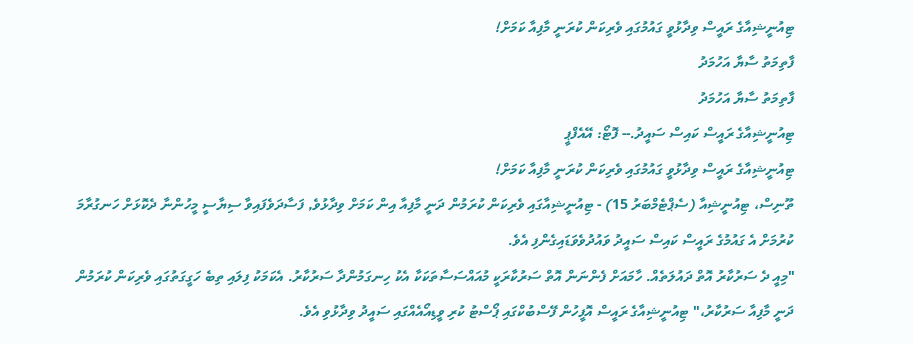ޓިއުނީޝިއާގެ ރައީސް ވިދާޅުވީ ގައުމުގައި ވެރިކަން ކުރަނީ މާފިއާ ކަމަށް!
ފާތިމަތު ސާޔާ އަހުމަދު
ފާތިމަތު ސާޔާ އަހުމަދު
ޓިއުނީޝިއާގެ ރައީސް ކައިސް ސައީދު.-- ފޮޓޯ: އޭއެފްޕީ
ޓިއުނީޝިއާގެ ރައީސް ވިދާޅުވީ ގައުމުގައި ވެރިކަން ކުރަނީ މާފިއާ ކަމަށް!
ތޫނިސް، ޓިއުނީޝިއާ (ސެޕްޓެމްބަރު 15) - ޓިއުނީޝިއާގައި ވެރިކަން ކުރަމުން ދަނީ މާފިއާ އިން ކަމަށް ވިދާޅުވެ, ފަސާދަވެފައިވާ ސިޔާސީ މީހުންނާ ދެކޮޅަށް ހަނގުރާމަ ކުރުމަށް އެ ގައުމުގެ ރައީސް ކައިސް ސައީދު ވައުދުވެވަޑައިގެންފި އެވެ.
"މިއީ ދެ ސަރުކާރު އޮތް ދައުލަތެއް. ހާމައަށް ފެންނަން އޮތް ސަރުކާރަކީ މުއައްސަސާތަކަކާ އެކު ހިނގަމުންދާ ސަރުކާރު. އެކަމަކު ފިލައި ތިބެ ހަގީގަތުގައި ވެރިކަން ކުރަމުން ދަނީ މާފިއާ ސަރުކާރު،" ޓިއުނީޝިއާގެ ރައީސް އޮފީހުން ފޭސްބުކްގައި ޕޯސްޓު ކުރި ވީޑިއޯއެއްގައި ސައީދު ވިދާޅުވި އެވެ.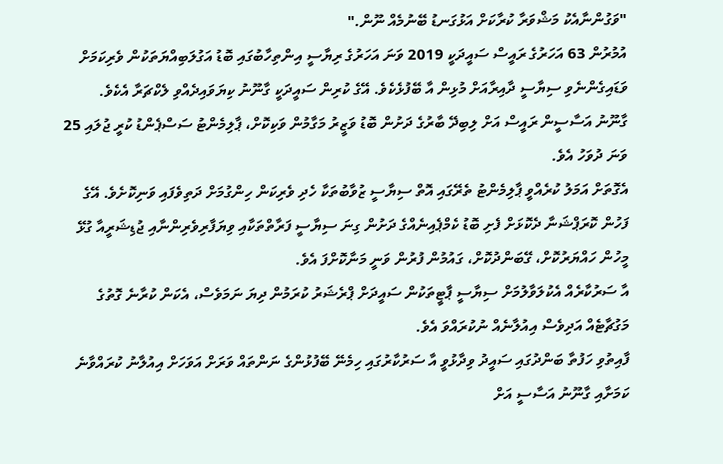"ވަގުންނާއެކު މަޝްވަރާ ކުރާކަށް އަޅުގަނޑު ބޭނުމެއް ނޫން."
އުމުރުން 63 އަހަރުގެ ރައީސް ސައީދަކީ 2019 ވަނަ އަހަރުގެ ރިޔާސީ އިންތިހާބުގައި ބޮޑު އަގުލަބިއްޔަތަކުން ވެރިކަމަށް ވަޑައިގެންނެވި ސިޔާސީ ދާއިރާއަށް މުޅިން އާ ބޭފުޅެކެވެ. އޭގެ ކުރިން ސައީދަކީ ގާނޫނު ކިޔަވައިދެއްވި ލެކްޗަރާ އެކެވެ.
ގާނޫނު އަސާސީން ރައީސް އަށް ލިބިދޭ ބާރުގެ ދަށުން ބޮޑު ވަޒީރު މަގާމުން ވަކިކޮށް، ޕާލިމެންޓު ސަސްޕެންޑު ކުރީ ޖުލައި 25 ވަނަ ދުވަހު އެވެ.
އެގޮތަށް އަމަލު ކުރެއްވީ ޕާލިމެންޓު ތެރޭގައި އޮތް ސިޔާސީ ޒުވާބުތަކާ ހެދި ވެރިކަން ހިންގުމަށް ދަތިވެފައި ވަނިކޮށެވެ. އޭގެ ފަހުން ކޮރަޕްޝަނާ ދެކޮޅަށް ފެށި ބޮޑު ކެމްޕެއިނެއްގެ ދަށުން ގިނަ ސިޔާސީ ފަރާތްތަކާއި ވިޔަފާރިވެރިންނާއި ޖުޑިޝަރީއާ ގުޅޭ މީހުން ހައްޔަރުކޮށް، ގޭބަންދުކޮށް، ގައުމުން ފުރުން ވަނީ މަނާކޮށްފަ އެވެ.
އާ ސަރުކާރެއް އެކުލަވާލުމަށް ސިޔާސީ ޕާޓީތަކުން ސައީދަށް ޕްރެޝަރު ކުރަމުން ދިޔަ ނަމަވެސް، އެކަން ކުރާނެ ގޮތުގެ މަގުޗާޓެއް އަދިވެސް އިއުލާނެއް ނުކުރައްވަ އެވެ.
ފާއިތުވި ހަފުތާ ބަންދުގައި ސައީދު ވިދާޅުވީ އާ ސަރުކާރުގައި ހިމެނޭ ބޭފުޅުންގެ ނަންތައް ވަރަށް އަވަހަށް އިއުލާނު ކުރައްވާނެ ކަމަށާއި ގާނޫނު އަސާސީ އަށް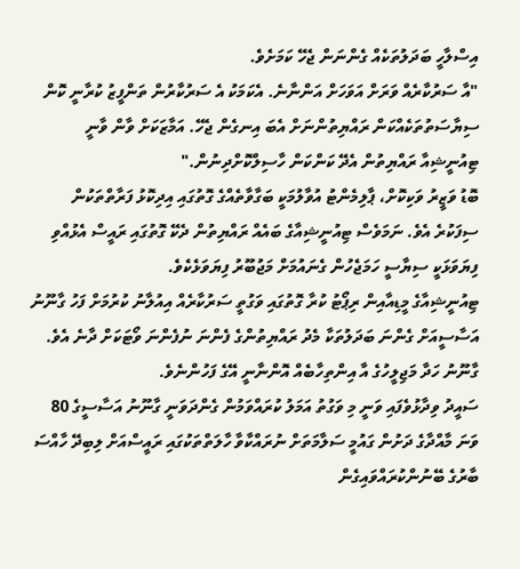އިސްލާހީ ބަދަލުތަކެއް ގެންނަން ޖެހޭ ކަމަށެވެ.
"އާ ސަރުކާރެއް ވަރަށް އަވަހަށް އަންނާނެ. އެކަމަކު އެ ސަރުކާރުން ތަންފީޒު ކުރާނީ ކޮން ސިޔާސަތުތަކެއްކަން ރައްޔިތުންނަށް އެބަ އިނގެން ޖެހޭ. އަމާޒަކަށް ވާން ވާނީ ޓިއުނީޝިއާ ރައްޔިތުން އެދޭ ކަންކަން ހާސިލްކޮށްދިނުން."
ބޮޑު ވަޒީރު ވަކިކޮށް، ޕާލިމެންޓު އުވާލުމަކީ ބަގާވާތެއްގެ ގޮތުގައި އިދިކޮޅު ފަރާތްތަކުން ސިފަކުރެ އެވެ. ނަމަވެސް ޓިއުނީޝިއާގެ ބައެއް ރައްޔިތުން ދެކޭ ގޮތުގައި ރައީސް އެޅުއްވި ފިޔަވަޅަކީ ސިޔާސީ ހަމަޖެހުން ގެނައުމަށް މަޖުބޫރު ފިޔަވަޅެކެވެ.
ޓިއުނީޝިއާގެ މީޑިއާއިން ރިޕޯޓު ކުރާ ގޮތުގައި ވަގުތީ ސަރުކާރެއް އިއުލާނު ކުރުމަށް ފަހު ގާނޫނު އަސާސީއަށް ގެންނަ ބަދަލުތަކާ މެދު ރައްޔިތުންގެ ފެންނަ ނުފެންނަ ވޯޓަކަށް ދާނެ އެވެ. ގާނޫނު ހަދާ މަޖިލީހުގެ އާ އިންތިހާބެއް އޮންނާނީ އޭގެ ފަހުންނެވެ.
ސައީދު ވިދާޅުވެފައި ވަނީ މި ވަގުތު އަމަލު ކުރައްވަމުން ގެންދަވަނީ ގާނޫނު އަސާސީގެ 80 ވަނަ މާއްދާގެ ދަށުން ގައުމީ ސަލާމަތަށް ނުރައްކާވާ ހާލަތްތަކުގައި ރައީސްއަށް ލިބިދޭ ހާއްސަ ބާރުގެ ބޭނުންކުރައްވައިގެން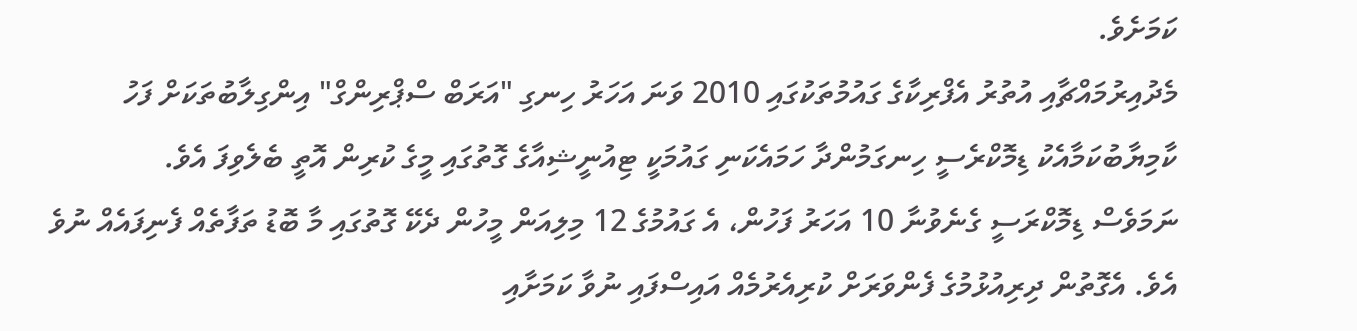ކަމަށެވެ.
މެދުއިރުމައްޗާއި އުތުރު އެފްރިކާގެ ގައުމުތަކުގައި 2010 ވަނަ އަހަރު ހިނގި "އަރަބް ސްޕްރިންގް" އިންގިލާބުތަކަށް ފަހު ކާމިޔާބުކަމާއެކު ޑިމޮކްރެސީ ހިނގަމުންދާ ހަމައެކަނި ގައުމަކީ ޓިއުނީޝިއާގެ ގޮތުގައި މީގެ ކުރިން އޮތީ ބެލެވިފަ އެވެ.
ނަމަވެސް ޑިމޮކްރަސީ ގެނެވުނާ 10 އަހަރު ފަހުން، އެ ގައުމުގެ 12 މިލިއަން މީހުން ދެކޭ ގޮތުގައި މާ ބޮޑު ތަފާތެއް ފެނިފައެއް ނުވެ އެވެ. އެގޮތުން ދިރިއުޅުމުގެ ފެންވަރަށް ކުރިއެރުމެއް އައިސްފައި ނުވާ ކަމަށާއި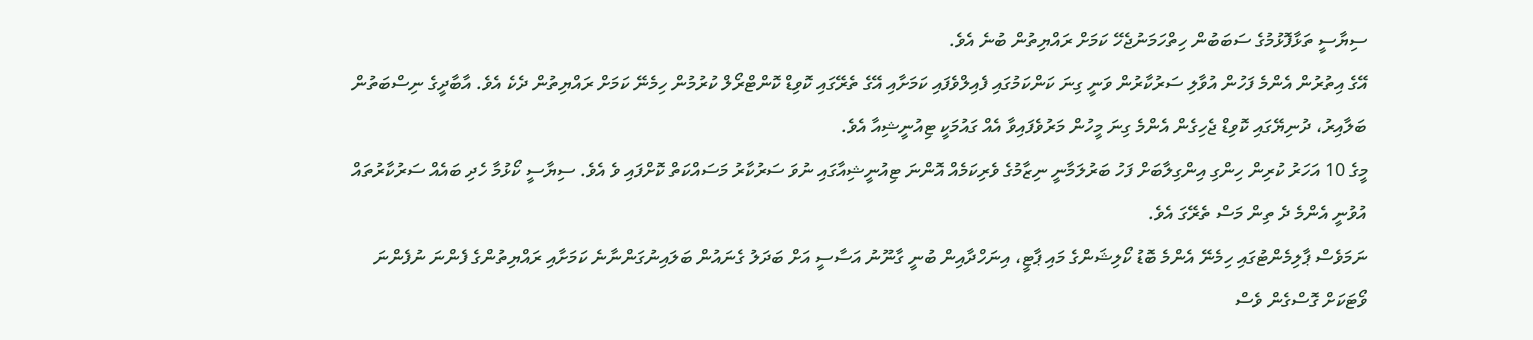ސިޔާސީ ތަޅާފޮޅުމުގެ ސަބަބުން ހިތްހަމަނުޖެހޭ ކަމަށް ރައްޔިތުން ބުނެ އެވެ.
އޭގެ އިތުރުން އެންމެ ފަހުން އުވާލި ސަރުކާރުން ވަނީ ގިނަ ކަންކަމުގައި ފެއިލްވެފައި ކަމަށާއި އޭގެ ތެރޭގައި ކޮވިޑް ކޮންޓްރޯލް ކުރުމުން ހިމެނޭ ކަމަށް ރައްޔިތުން ދެކެ އެވެ. އާބާދީގެ ނިސްބަތުން ބަލާއިރު، ދުނިޔޭގައި ކޮވިޑް ޖެހިގެން އެންމެ ގިނަ މީހުން މަރުވެފައިވާ އެއް ގައުމަކީ ޓިއުނީޝިއާ އެވެ.
މީގެ 10 އަހަރު ކުރިން ހިންގި އިންގިލާބަށް ފަހު ބަރުލަމާނީ ނިޒާމުގެ ވެރިކަމެއް އޮންނަ ޓިއުނީޝިއާގައި ނުވަ ސަރުކާރު މަސައްކަތް ކޮށްފައި ވެ އެވެ. ސިޔާސީ ކޯޅުމާ ހެދި ބައެއް ސަރުކާރުތައް އުވުނީ އެންމެ ދެ ތިން މަސް ތެރޭގަ އެވެ.
ނަމަވެސް ޕާލިމެންޓުގައި ހިމެނޭ އެންމެ ބޮޑު ކޯލިޝަންގެ މައި ޕާޓީ، އިނަހްދާއިން ބުނީ ގާނޫނު އަސާސީ އަށް ބަދަލު ގެނައުން ބަލައިނުގަންނާނެ ކަމަށާއި ރައްޔިތުންގެ ފެންނަ ނުފެންނަ ވޯޓަކަށް ގޮސްގެން ވެސް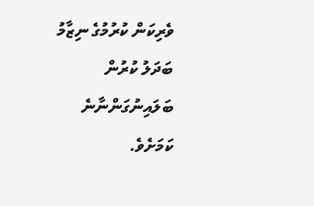ވެރިކަން ކުރުމުގެ ނިޒާމު ބަދަލު ކުރުން ބަލައިނުގަންނާނެ ކަމަށެވެ.